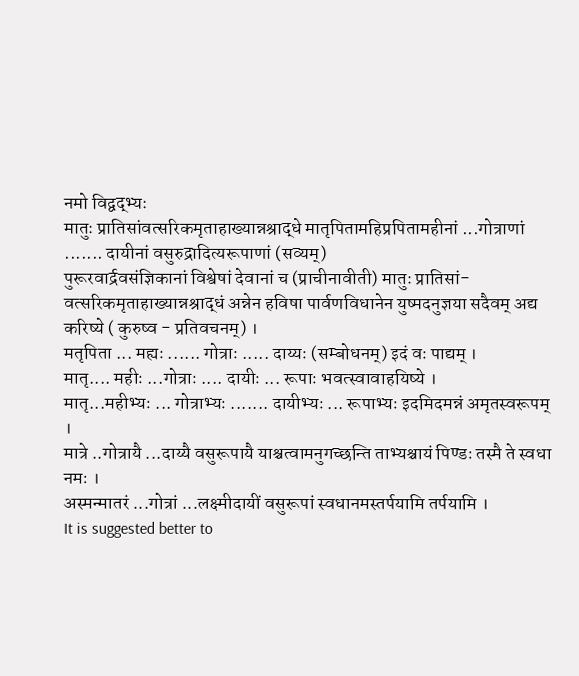नमो विद्वद्भ्यः
मातुः प्रातिसांवत्सरिकमृताहाख्यान्नश्राद्धे मातृपितामहिप्रपितामहीनां ...गोत्राणां ....... दायीनां वसुरुद्रादित्यरूपाणां (सव्यम्)
पुरूरवार्द्रवसंज्ञिकानां विश्वेषां देवानां च (प्राचीनावीती) मातुः प्रातिसां- वत्सरिकमृताहाख्यान्नश्राद्धं अन्नेन हविषा पार्वणविधानेन युष्मदनुज्ञया सदैवम् अद्य करिष्ये ( कुरुष्व - प्रतिवचनम्) ।
मतृपिता ... मह्यः ...... गोत्राः ..... दाय्यः (सम्बोधनम्) इदं वः पाद्यम् ।
मातृ.... महीः ...गोत्राः .... दायीः ... रूपाः भवत्स्वावाहयिष्ये ।
मातृ...महीभ्यः ... गोत्राभ्यः ....... दायीभ्यः ... रूपाभ्यः इदमिदमन्नं अमृतस्वरूपम् ।
मात्रे ..गोत्रायै ...दाय्यै वसुरूपायै याश्चत्वामनुगच्छन्ति ताभ्यश्चायं पिण्डः तस्मै ते स्वधा नमः ।
अस्मन्मातरं ...गोत्रां ...लक्ष्मीदायीं वसुरूपां स्वधानमस्तर्पयामि तर्पयामि ।
It is suggested better to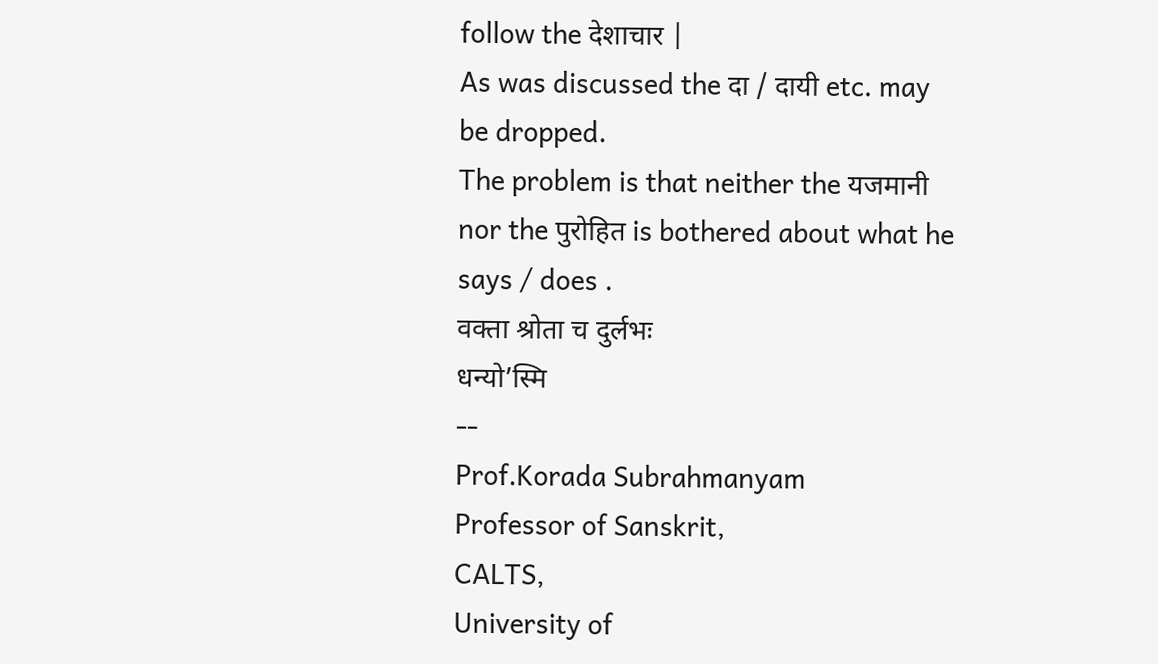follow the देशाचार |
As was discussed the दा / दायी etc. may be dropped.
The problem is that neither the यजमानी nor the पुरोहित is bothered about what he says / does .
वक्ता श्रोता च दुर्लभः
धन्यो’स्मि
--
Prof.Korada Subrahmanyam
Professor of Sanskrit,
CALTS,
University of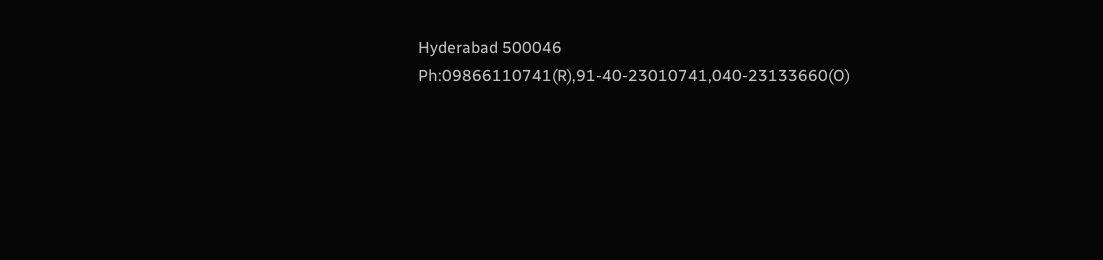Hyderabad 500046
Ph:09866110741(R),91-40-23010741,040-23133660(O)